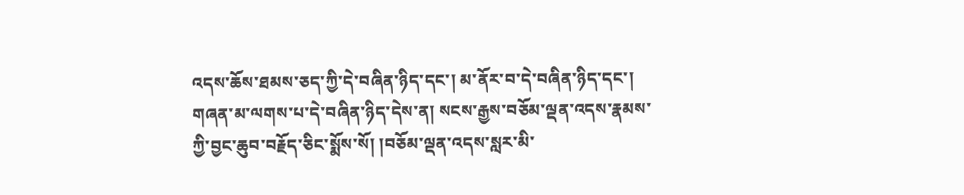འདས་ཆོས་ཐམས་ཅད་ཀྱི་དེ་བཞིན་ཉིད་དང་། མ་ནོར་བ་དེ་བཞིན་ཉིད་དང་། གཞན་མ་ལགས་པ་དེ་བཞིན་ཉིད་དེས་ན། སངས་རྒྱས་བཅོམ་ལྡན་འདས་རྣམས་ཀྱི་བྱང་ཆུབ་བརྗོད་ཅིང་སྨོས་སོ། །བཅོམ་ལྡན་འདས་སླར་མི་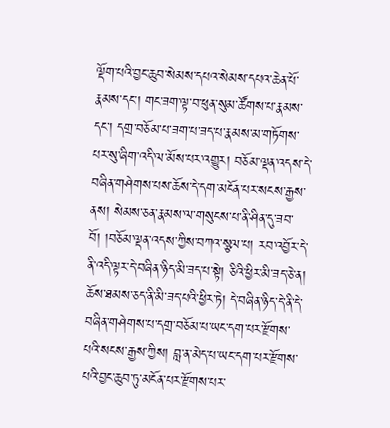ལྡོག་པའི་བྱང་ཆུབ་སེམས་དཔའ་སེམས་དཔའ་ཆེན་པོ་རྣམས་དང་། གང་ཟག་ལྟ་བ་ཕུན་སུམ་ཚོགས་པ་རྣམས་དང་། དགྲ་བཅོམ་པ་ཟག་པ་ཟད་པ་རྣམས་མ་གཏོགས་པར་སུ་ཞིག་འདི་ལ་མོས་པར་འགྱུར། བཅོམ་ལྡན་འདས་དེ་བཞིན་གཤེགས་པས་ཆོས་དེ་དག་མངོན་པར་སངས་རྒྱས་ནས། སེམས་ཅན་རྣམས་ལ་གསུངས་པ་ནི་ཤིན་དུ་ཟབ་བོ། །བཅོམ་ལྡན་འདས་ཀྱིས་བཀའ་སྩལ་པ། རབ་འབྱོར་དེ་ནི་འདི་ལྟར་དེ་བཞིན་ཉིད་མི་ཟད་པ་སྟེ། ཅིའི་ཕྱིར་མི་ཟད་ཅེ་ན། ཆོས་ཐམས་ཅད་ནི་མི་ཟད་པའི་ཕྱིར་ཏེ། དེ་བཞིན་ཉིད་དེ་ནི་དེ་བཞིན་གཤེགས་པ་དགྲ་བཅོམ་པ་ཡང་དག་པར་རྫོགས་པའི་སངས་རྒྱས་ཀྱིས། བླ་ན་མེད་པ་ཡང་དག་པར་རྫོགས་པའི་བྱང་ཆུབ་ཏུ་མངོན་པར་རྫོགས་པར་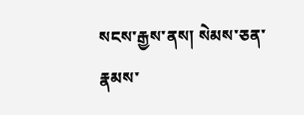སངས་རྒྱས་ནས། སེམས་ཅན་རྣམས་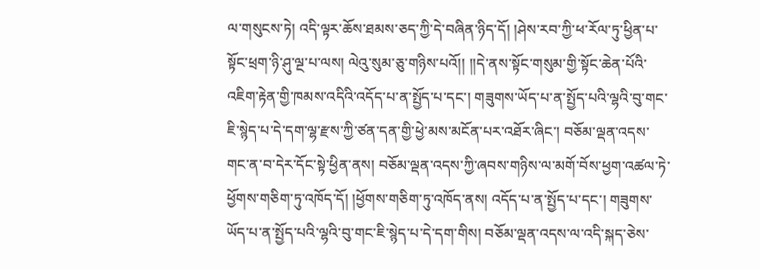ལ་གསུངས་ཏེ། འདི་ལྟར་ཆོས་ཐམས་ཅད་ཀྱི་དེ་བཞིན་ཉིད་དོ། །ཤེས་རབ་ཀྱི་ཕ་རོལ་ཏུ་ཕྱིན་པ་སྟོང་ཕྲག་ཉི་ཤུ་ལྔ་པ་ལས། ལེའུ་སུམ་ཅུ་གཉིས་པའོ།། །།དེ་ནས་སྟོང་གསུམ་གྱི་སྟོང་ཆེན་པོའི་འཇིག་རྟེན་གྱི་ཁམས་འདིའི་འདོད་པ་ན་སྤྱོད་པ་དང་། གཟུགས་ཡོད་པ་ན་སྤྱོད་པའི་ལྷའི་བུ་གང་ཇི་སྙེད་པ་དེ་དག་ལྷ་རྫས་ཀྱི་ཙན་དན་གྱི་ཕྱེ་མས་མངོན་པར་འཐོར་ཞིང་། བཅོམ་ལྡན་འདས་གང་ན་བ་དེར་དོང་སྟེ་ཕྱིན་ནས། བཅོམ་ལྡན་འདས་ཀྱི་ཞབས་གཉིས་ལ་མགོ་བོས་ཕྱག་འཚལ་ཏེ་ཕྱོགས་གཅིག་ཏུ་འཁོད་དོ། །ཕྱོགས་གཅིག་ཏུ་འཁོད་ནས། འདོད་པ་ན་སྤྱོད་པ་དང་། གཟུགས་ཡོད་པ་ན་སྤྱོད་པའི་ལྷའི་བུ་གང་ཇི་སྙེད་པ་དེ་དག་གིས། བཅོམ་ལྡན་འདས་ལ་འདི་སྐད་ཅེས་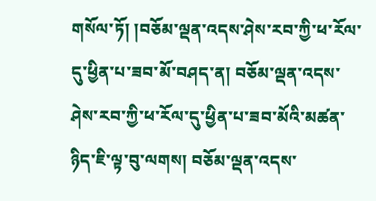གསོལ་ཏོ། །བཅོམ་ལྡན་འདས་ཤེས་རབ་ཀྱི་ཕ་རོལ་དུ་ཕྱིན་པ་ཟབ་མོ་བཤད་ན། བཅོམ་ལྡན་འདས་ཤེས་རབ་ཀྱི་ཕ་རོལ་དུ་ཕྱིན་པ་ཟབ་མོའི་མཚན་ཉིད་ཇི་ལྟ་བུ་ལགས། བཅོམ་ལྡན་འདས་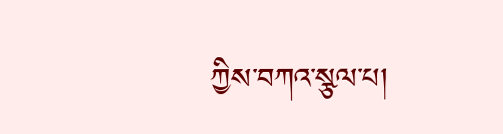ཀྱིས་བཀའ་སྩལ་པ།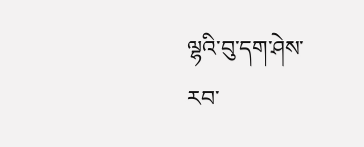ལྷའི་བུ་དག་ཤེས་རབ་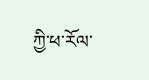ཀྱི་ཕ་རོལ་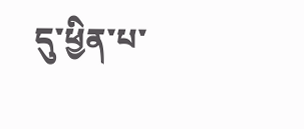དུ་ཕྱིན་པ་